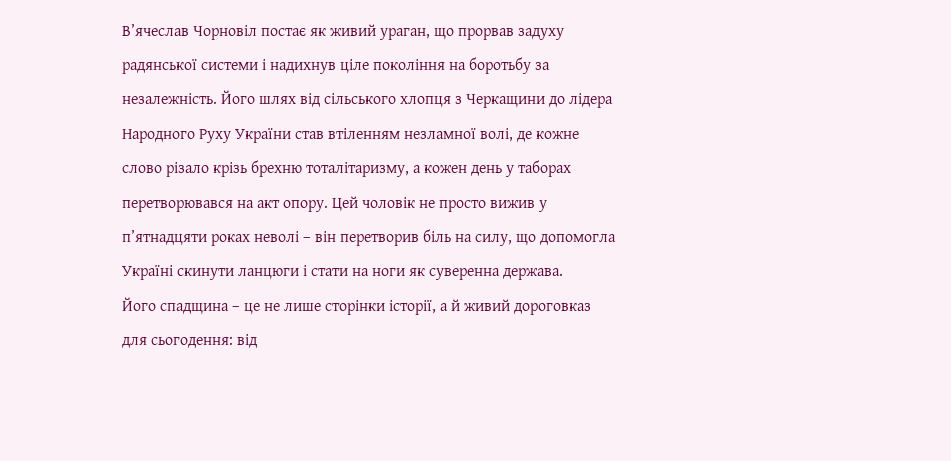В’ячеслав Чорновіл постає як живий ураган, що прорвав задуху радянської системи і надихнув ціле покоління на боротьбу за незалежність. Його шлях від сільського хлопця з Черкащини до лідера Народного Руху України став втіленням незламної волі, де кожне слово різало крізь брехню тоталітаризму, а кожен день у таборах перетворювався на акт опору. Цей чоловік не просто вижив у п’ятнадцяти роках неволі – він перетворив біль на силу, що допомогла Україні скинути ланцюги і стати на ноги як суверенна держава.
Його спадщина – це не лише сторінки історії, а й живий дороговказ для сьогодення: від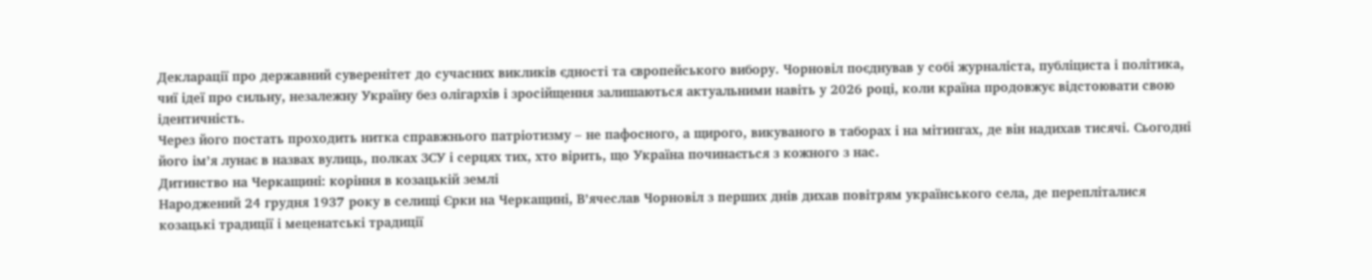Декларації про державний суверенітет до сучасних викликів єдності та європейського вибору. Чорновіл поєднував у собі журналіста, публіциста і політика, чиї ідеї про сильну, незалежну Україну без олігархів і зросійщення залишаються актуальними навіть у 2026 році, коли країна продовжує відстоювати свою ідентичність.
Через його постать проходить нитка справжнього патріотизму – не пафосного, а щирого, викуваного в таборах і на мітингах, де він надихав тисячі. Сьогодні його ім’я лунає в назвах вулиць, полках ЗСУ і серцях тих, хто вірить, що Україна починається з кожного з нас.
Дитинство на Черкащині: коріння в козацькій землі
Народжений 24 грудня 1937 року в селищі Єрки на Черкащині, В’ячеслав Чорновіл з перших днів дихав повітрям українського села, де перепліталися козацькі традиції і меценатські традиції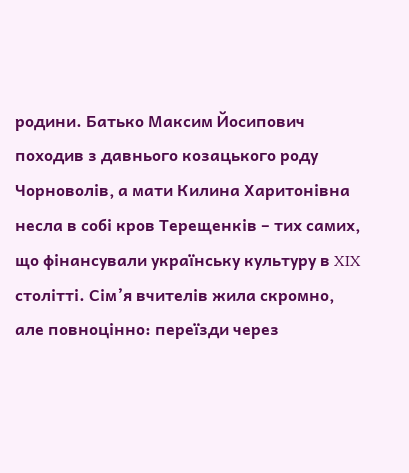родини. Батько Максим Йосипович походив з давнього козацького роду Чорноволів, а мати Килина Харитонівна несла в собі кров Терещенків – тих самих, що фінансували українську культуру в XIX столітті. Сім’я вчителів жила скромно, але повноцінно: переїзди через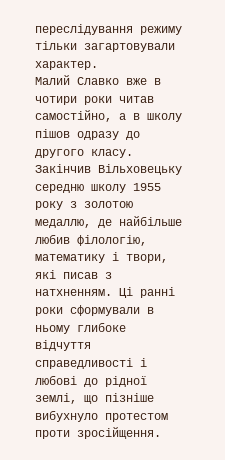переслідування режиму тільки загартовували характер.
Малий Славко вже в чотири роки читав самостійно, а в школу пішов одразу до другого класу. Закінчив Вільховецьку середню школу 1955 року з золотою медаллю, де найбільше любив філологію, математику і твори, які писав з натхненням. Ці ранні роки сформували в ньому глибоке відчуття справедливості і любові до рідної землі, що пізніше вибухнуло протестом проти зросійщення.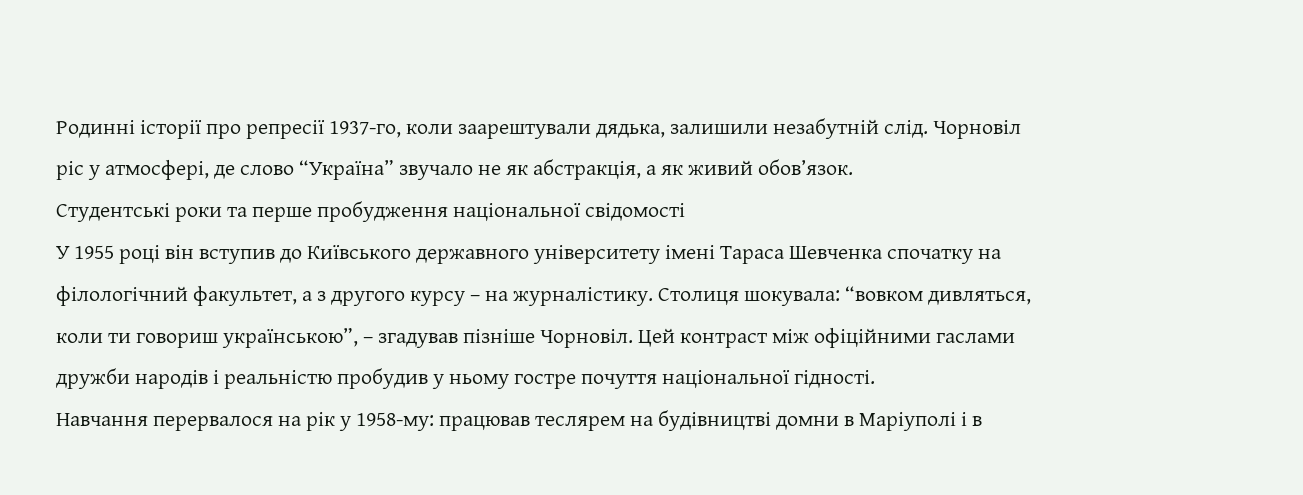Родинні історії про репресії 1937-го, коли заарештували дядька, залишили незабутній слід. Чорновіл ріс у атмосфері, де слово “Україна” звучало не як абстракція, а як живий обов’язок.
Студентські роки та перше пробудження національної свідомості
У 1955 році він вступив до Київського державного університету імені Тараса Шевченка спочатку на філологічний факультет, а з другого курсу – на журналістику. Столиця шокувала: “вовком дивляться, коли ти говориш українською”, – згадував пізніше Чорновіл. Цей контраст між офіційними гаслами дружби народів і реальністю пробудив у ньому гостре почуття національної гідності.
Навчання перервалося на рік у 1958-му: працював теслярем на будівництві домни в Маріуполі і в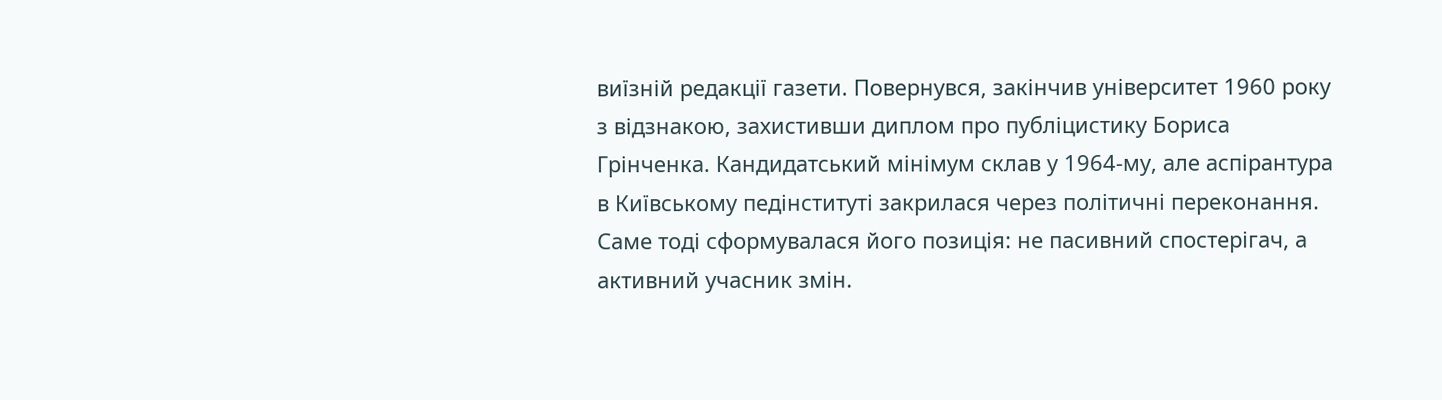виїзній редакції газети. Повернувся, закінчив університет 1960 року з відзнакою, захистивши диплом про публіцистику Бориса Грінченка. Кандидатський мінімум склав у 1964-му, але аспірантура в Київському педінституті закрилася через політичні переконання.
Саме тоді сформувалася його позиція: не пасивний спостерігач, а активний учасник змін.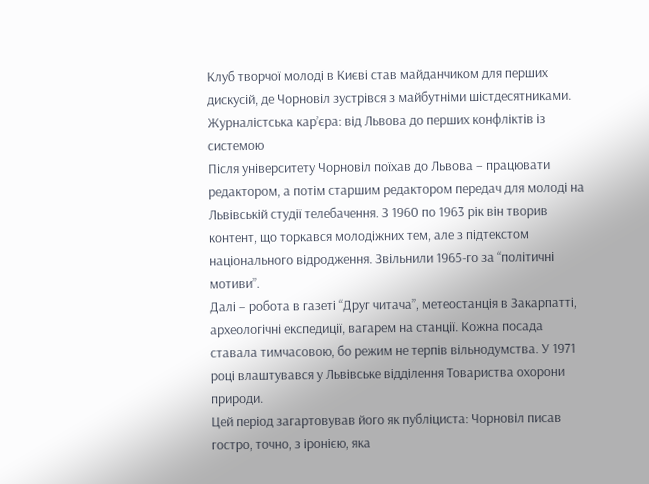Клуб творчої молоді в Києві став майданчиком для перших дискусій, де Чорновіл зустрівся з майбутніми шістдесятниками.
Журналістська кар’єра: від Львова до перших конфліктів із системою
Після університету Чорновіл поїхав до Львова – працювати редактором, а потім старшим редактором передач для молоді на Львівській студії телебачення. З 1960 по 1963 рік він творив контент, що торкався молодіжних тем, але з підтекстом національного відродження. Звільнили 1965-го за “політичні мотиви”.
Далі – робота в газеті “Друг читача”, метеостанція в Закарпатті, археологічні експедиції, вагарем на станції. Кожна посада ставала тимчасовою, бо режим не терпів вільнодумства. У 1971 році влаштувався у Львівське відділення Товариства охорони природи.
Цей період загартовував його як публіциста: Чорновіл писав гостро, точно, з іронією, яка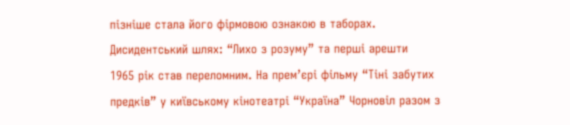пізніше стала його фірмовою ознакою в таборах.
Дисидентський шлях: “Лихо з розуму” та перші арешти
1965 рік став переломним. На прем’єрі фільму “Тіні забутих предків” у київському кінотеатрі “Україна” Чорновіл разом з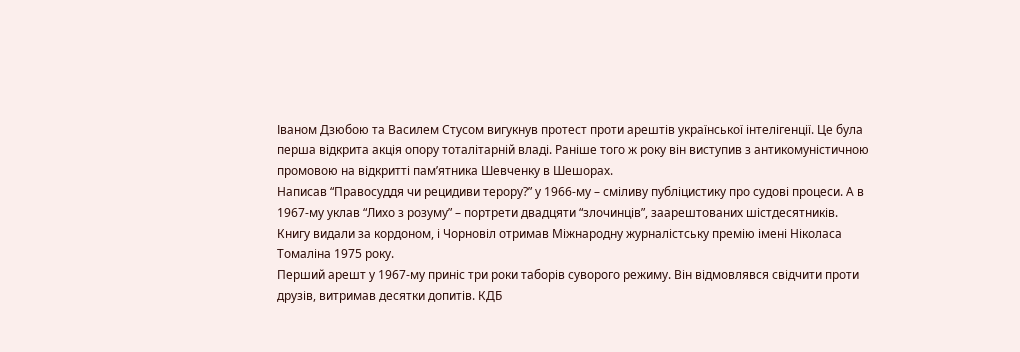Іваном Дзюбою та Василем Стусом вигукнув протест проти арештів української інтелігенції. Це була перша відкрита акція опору тоталітарній владі. Раніше того ж року він виступив з антикомуністичною промовою на відкритті пам’ятника Шевченку в Шешорах.
Написав “Правосуддя чи рецидиви терору?” у 1966-му – сміливу публіцистику про судові процеси. А в 1967-му уклав “Лихо з розуму” – портрети двадцяти “злочинців”, заарештованих шістдесятників. Книгу видали за кордоном, і Чорновіл отримав Міжнародну журналістську премію імені Ніколаса Томаліна 1975 року.
Перший арешт у 1967-му приніс три роки таборів суворого режиму. Він відмовлявся свідчити проти друзів, витримав десятки допитів. КДБ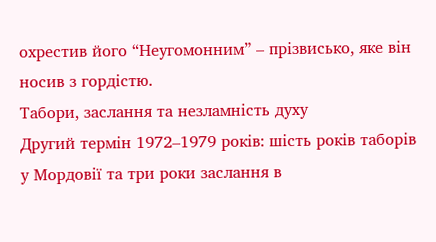охрестив його “Неугомонним” – прізвисько, яке він носив з гордістю.
Табори, заслання та незламність духу
Другий термін 1972–1979 років: шість років таборів у Мордовії та три роки заслання в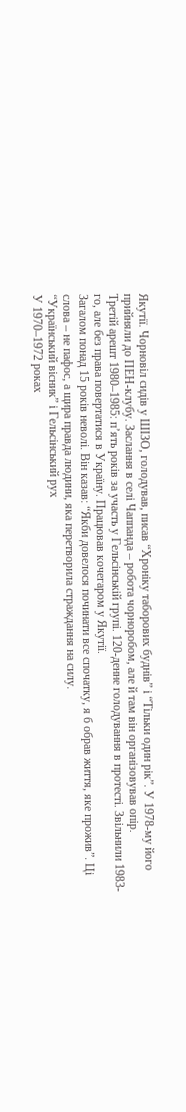Якутії. Чорновіл сидів у ШІЗО, голодував, писав “Хроніку таборових буднів” і “Тільки один рік”. У 1978-му його прийняли до ПЕН-клубу. Заслання в селі Чаппанда – робота чорноробом, але й там він організовував опір.
Третій арешт 1980–1985: п’ять років за участь у Гельсінській групі. 120-денне голодування в протесті. Звільнили 1983-го, але без права повертатися в Україну. Працював кочегаром у Якутії.
Загалом понад 15 років неволі. Він казав: “Якби довелося починати все спочатку, я б обрав життя, яке прожив”. Ці слова – не пафос, а щира правда людини, яка перетворила страждання на силу.
“Український вісник” і Гельсінський рух
У 1970–1972 роках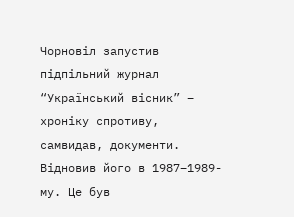Чорновіл запустив підпільний журнал “Український вісник” – хроніку спротиву, самвидав, документи. Відновив його в 1987–1989-му. Це був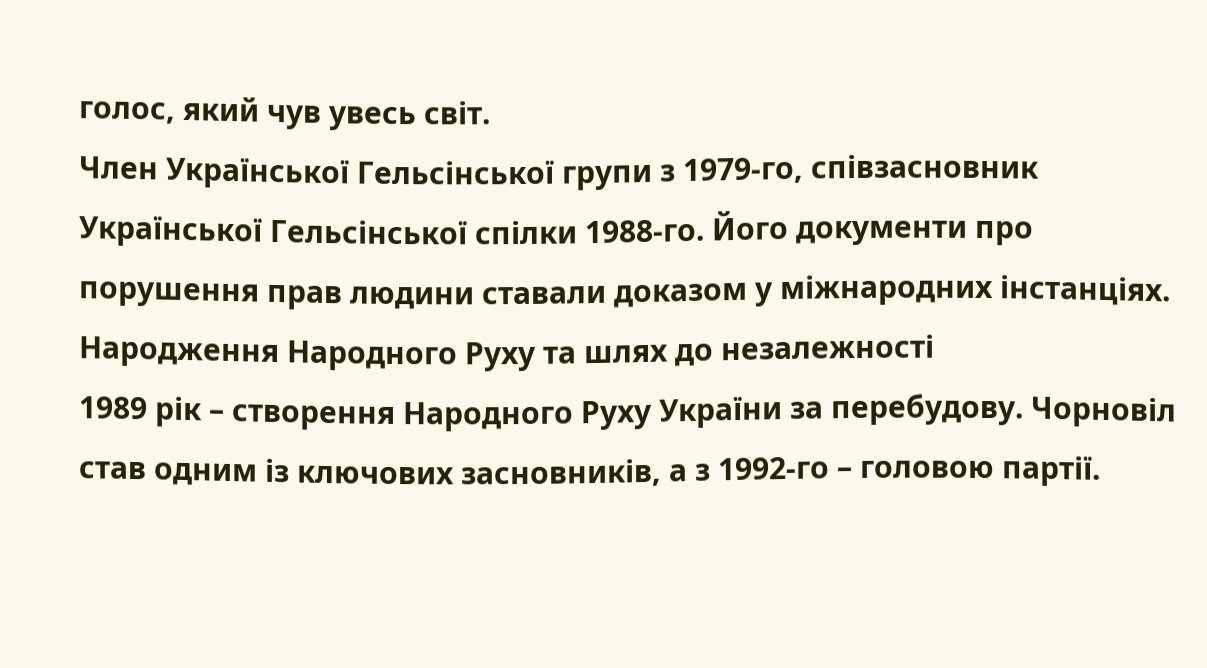голос, який чув увесь світ.
Член Української Гельсінської групи з 1979-го, співзасновник Української Гельсінської спілки 1988-го. Його документи про порушення прав людини ставали доказом у міжнародних інстанціях.
Народження Народного Руху та шлях до незалежності
1989 рік – створення Народного Руху України за перебудову. Чорновіл став одним із ключових засновників, а з 1992-го – головою партії.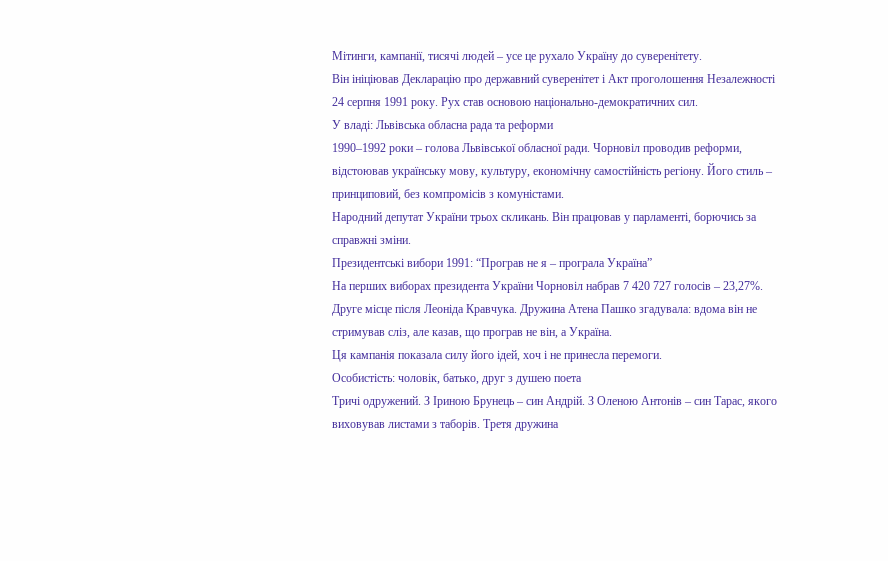Мітинги, кампанії, тисячі людей – усе це рухало Україну до суверенітету.
Він ініціював Декларацію про державний суверенітет і Акт проголошення Незалежності 24 серпня 1991 року. Рух став основою національно-демократичних сил.
У владі: Львівська обласна рада та реформи
1990–1992 роки – голова Львівської обласної ради. Чорновіл проводив реформи, відстоював українську мову, культуру, економічну самостійність регіону. Його стиль – принциповий, без компромісів з комуністами.
Народний депутат України трьох скликань. Він працював у парламенті, борючись за справжні зміни.
Президентські вибори 1991: “Програв не я – програла Україна”
На перших виборах президента України Чорновіл набрав 7 420 727 голосів – 23,27%. Друге місце після Леоніда Кравчука. Дружина Атена Пашко згадувала: вдома він не стримував сліз, але казав, що програв не він, а Україна.
Ця кампанія показала силу його ідей, хоч і не принесла перемоги.
Особистість: чоловік, батько, друг з душею поета
Тричі одружений. З Іриною Брунець – син Андрій. З Оленою Антонів – син Тарас, якого виховував листами з таборів. Третя дружина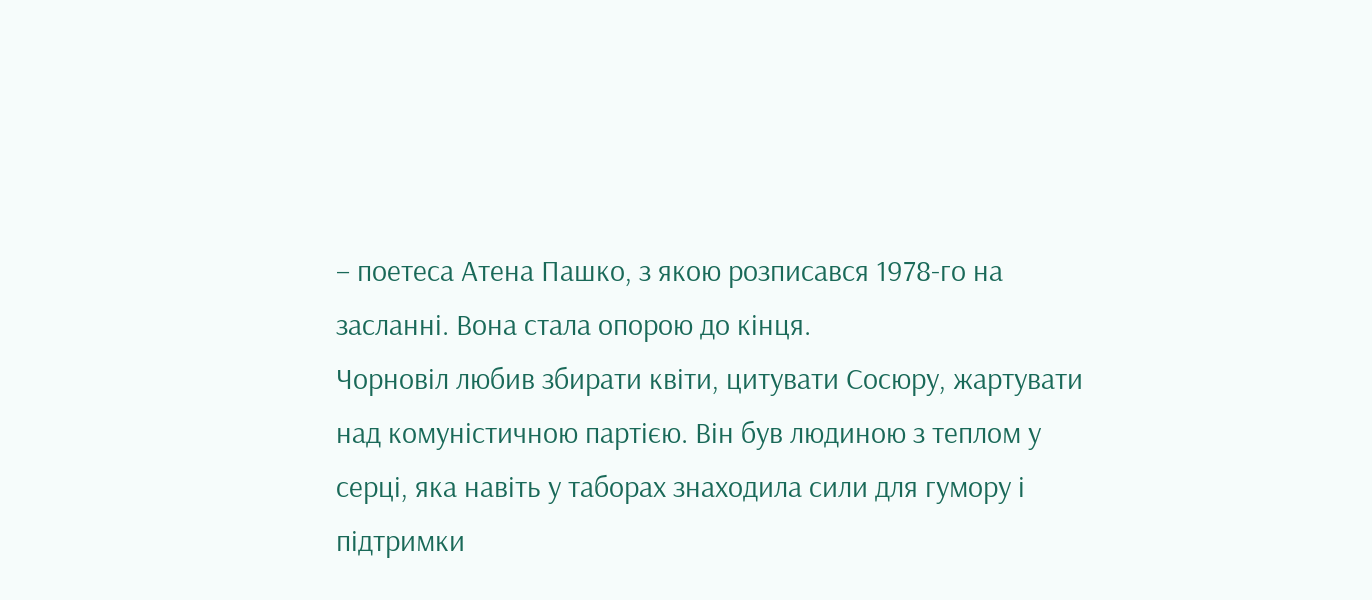– поетеса Атена Пашко, з якою розписався 1978-го на засланні. Вона стала опорою до кінця.
Чорновіл любив збирати квіти, цитувати Сосюру, жартувати над комуністичною партією. Він був людиною з теплом у серці, яка навіть у таборах знаходила сили для гумору і підтримки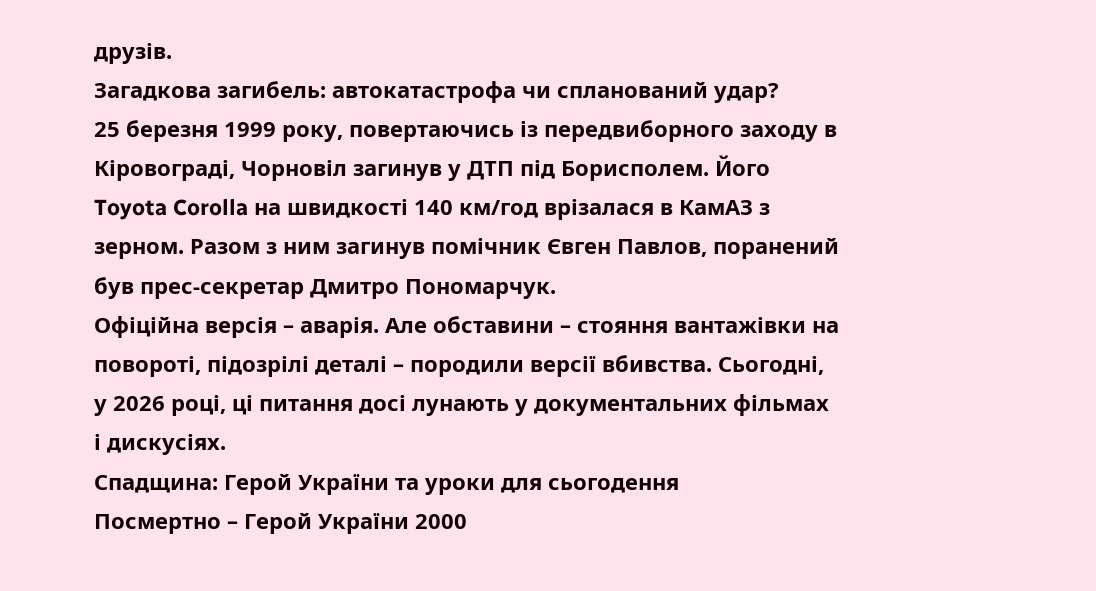друзів.
Загадкова загибель: автокатастрофа чи спланований удар?
25 березня 1999 року, повертаючись із передвиборного заходу в Кіровограді, Чорновіл загинув у ДТП під Борисполем. Його Toyota Corolla на швидкості 140 км/год врізалася в КамАЗ з зерном. Разом з ним загинув помічник Євген Павлов, поранений був прес-секретар Дмитро Пономарчук.
Офіційна версія – аварія. Але обставини – стояння вантажівки на повороті, підозрілі деталі – породили версії вбивства. Сьогодні, у 2026 році, ці питання досі лунають у документальних фільмах і дискусіях.
Спадщина: Герой України та уроки для сьогодення
Посмертно – Герой України 2000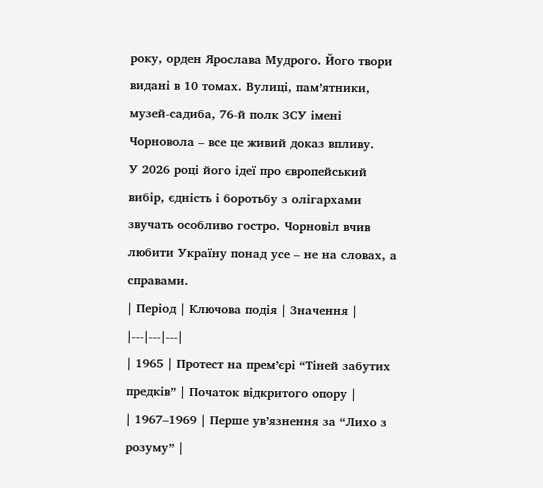року, орден Ярослава Мудрого. Його твори видані в 10 томах. Вулиці, пам’ятники, музей-садиба, 76-й полк ЗСУ імені Чорновола – все це живий доказ впливу.
У 2026 році його ідеї про європейський вибір, єдність і боротьбу з олігархами звучать особливо гостро. Чорновіл вчив любити Україну понад усе – не на словах, а справами.
| Період | Ключова подія | Значення |
|---|---|---|
| 1965 | Протест на прем’єрі “Тіней забутих предків” | Початок відкритого опору |
| 1967–1969 | Перше ув’язнення за “Лихо з розуму” |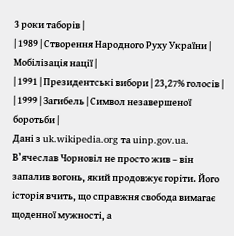3 роки таборів |
| 1989 | Створення Народного Руху України | Мобілізація нації |
| 1991 | Президентські вибори | 23,27% голосів |
| 1999 | Загибель | Символ незавершеної боротьби |
Дані з uk.wikipedia.org та uinp.gov.ua.
В’ячеслав Чорновіл не просто жив – він запалив вогонь, який продовжує горіти. Його історія вчить, що справжня свобода вимагає щоденної мужності, а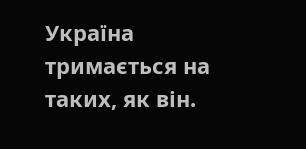Україна тримається на таких, як він.